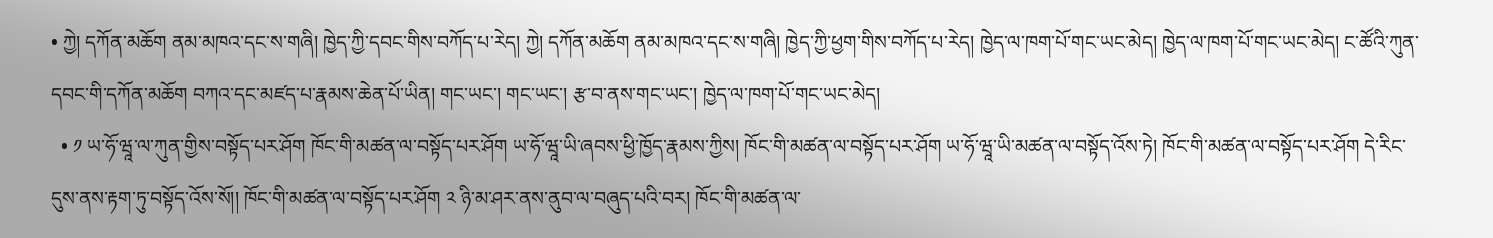• ཀྱེ། དཀོན་མཆོག ནམ་མཁའ་དང་ས་གཞི། ཁྱེད་ཀྱི་དབང་གིས་བཀོད་པ་རེད། ཀྱེ། དཀོན་མཆོག ནམ་མཁའ་དང་ས་གཞི། ཁྱེད་ཀྱི་ཕྱག་གིས་བཀོད་པ་རེད། ཁྱེད་ལ་ཁག་པོ་གང་ཡང་མེད། ཁྱེད་ལ་ཁག་པོ་གང་ཡང་མེད། ང་ཚོའི་ཀུན་དབང་གི་དཀོན་མཆོག བཀའ་དང་མཛད་པ་རྣམས་ཆེན་པོ་ཡིན། གང་ཡང་། གང་ཡང་། རྩ་བ་ནས་གང་ཡང་། ཁྱེད་ལ་ཁག་པོ་གང་ཡང་མེད།
  • ༡ ཡ་ཧོ་ཝཱ་ལ་ཀུན་གྱིས་བསྟོད་པར་ཤོག ཁོང་གི་མཚན་ལ་བསྟོད་པར་ཤོག ཡ་ཧོ་ཝཱ་ཡི་ཞབས་ཕྱི་ཁྱོད་རྣམས་ཀྱིས། ཁོང་གི་མཚན་ལ་བསྟོད་པར་ཤོག ཡ་ཧོ་ཝཱ་ཡི་མཚན་ལ་བསྟོད་འོས་ཏེ། ཁོང་གི་མཚན་ལ་བསྟོད་པར་ཤོག དེ་རིང་དུས་ནས་རྟག་ཏུ་བསྟོད་འོས་སོ།། ཁོང་གི་མཚན་ལ་བསྟོད་པར་ཤོག ༢ ཉི་མ་ཤར་ནས་ནུབ་ལ་བཞུད་པའི་བར། ཁོང་གི་མཚན་ལ་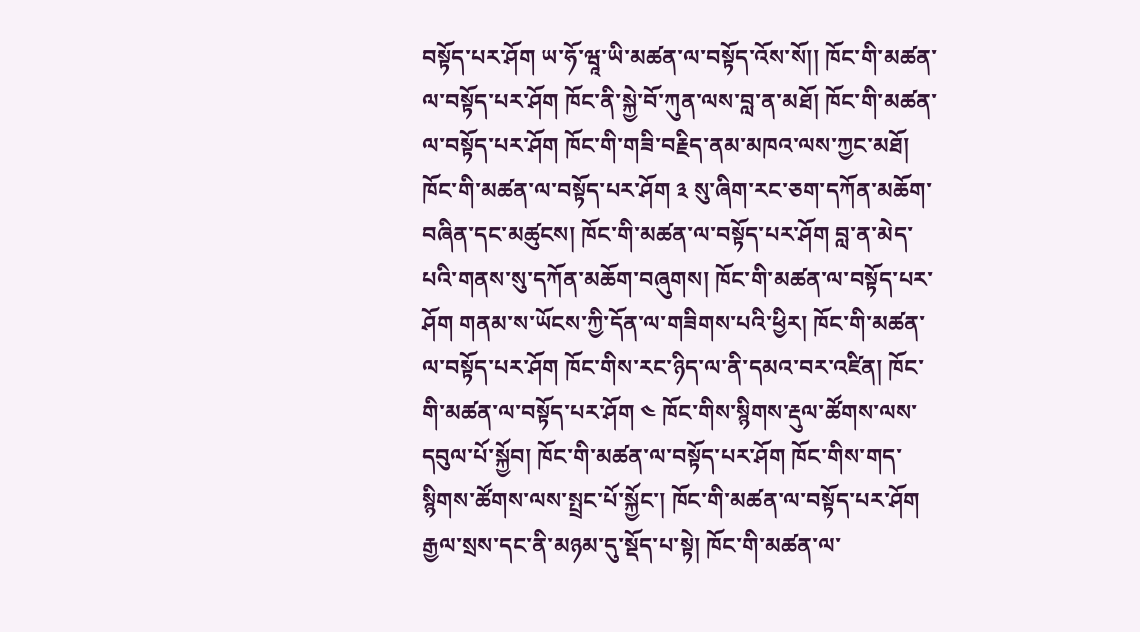བསྟོད་པར་ཤོག ཡ་ཧོ་ཝཱ་ཡི་མཚན་ལ་བསྟོད་འོས་སོ།། ཁོང་གི་མཚན་ལ་བསྟོད་པར་ཤོག ཁོང་ནི་སྐྱེ་བོ་ཀུན་ལས་བླ་ན་མཐོ། ཁོང་གི་མཚན་ལ་བསྟོད་པར་ཤོག ཁོང་གི་གཟི་བརྗིད་ནམ་མཁའ་ལས་ཀྱང་མཐོ། ཁོང་གི་མཚན་ལ་བསྟོད་པར་ཤོག ༣ སུ་ཞིག་རང་ཅག་དཀོན་མཆོག་བཞིན་དང་མཚུངས། ཁོང་གི་མཚན་ལ་བསྟོད་པར་ཤོག བླ་ན་མེད་པའི་གནས་སུ་དཀོན་མཆོག་བཞུགས། ཁོང་གི་མཚན་ལ་བསྟོད་པར་ཤོག གནམ་ས་ཡོངས་ཀྱི་དོན་ལ་གཟིགས་པའི་ཕྱིར། ཁོང་གི་མཚན་ལ་བསྟོད་པར་ཤོག ཁོང་གིས་རང་ཉིད་ལ་ནི་དམའ་བར་འཛིན། ཁོང་གི་མཚན་ལ་བསྟོད་པར་ཤོག ༤ ཁོང་གིས་སྙིགས་རྡུལ་ཚོགས་ལས་དབུལ་པོ་སྐྱོབ། ཁོང་གི་མཚན་ལ་བསྟོད་པར་ཤོག ཁོང་གིས་གད་སྙིགས་ཚོགས་ལས་སྤྲང་པོ་སྐྱོང་། ཁོང་གི་མཚན་ལ་བསྟོད་པར་ཤོག རྒྱལ་སྲས་དང་ནི་མཉམ་དུ་སྡོད་པ་སྟེ། ཁོང་གི་མཚན་ལ་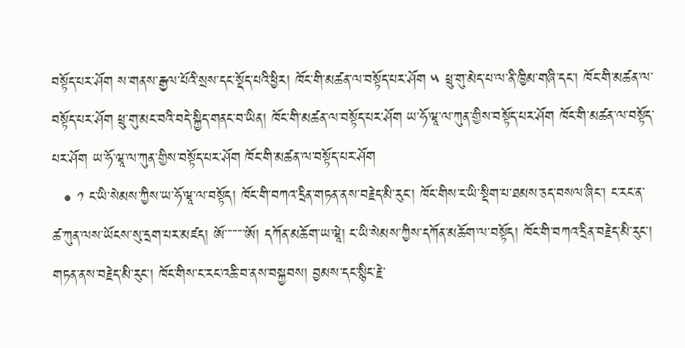བསྟོད་པར་ཤོག ས་གནས་རྒྱལ་པོའི་སྲས་དང་སྡོད་པའི་ཕྱིར། ཁོང་གི་མཚན་ལ་བསྟོད་པར་ཤོག ༥ ཕྲུ་གུ་མེད་པ་ལ་ནི་ཁྱིམ་གཞི་དང་། ཁོང་གི་མཚན་ལ་བསྟོད་པར་ཤོག ཕྲུ་གུ་མང་བའི་བདེ་སྐྱིད་གནང་བ་ཡིན། ཁོང་གི་མཚན་ལ་བསྟོད་པར་ཤོག ཡ་ཧོ་ཝཱ་ལ་ཀུན་གྱིས་བསྟོད་པར་ཤོག ཁོང་གི་མཚན་ལ་བསྟོད་པར་ཤོག ཡ་ཧོ་ཝཱ་ལ་ཀུན་གྱིས་བསྟོད་པར་ཤོག ཁོང་གི་མཚན་ལ་བསྟོད་པར་ཤོག
  • ༡ ང་ཡི་སེམས་ཀྱིས་ཡ་ཧོ་ཝཱ་ལ་བསྟོད། ཁོང་གི་བཀའ་དྲིན་གཏན་ནས་བརྗེད་མི་རུང་། ཁོང་གིས་ང་ཡི་སྡིག་པ་ཐམས་ཅད་བསལ་ཞིང་། ང་རང་ན་ཚ་ཀུན་ལས་ཡོངས་སུ་དྲག་པར་མཛད། ཨོ་་་་་་་་ཨོ། དཀོན་མཆོག་ཡ་ཝཱེ། ང་ཡི་སེམས་ཀྱིས་དཀོན་མཆོག་ལ་བསྟོད། ཁོང་གི་བཀའ་དྲིན་བརྗེད་མི་རུང་། གཏན་ནས་བརྗེད་མི་རུང་། ཁོང་གིས་ང་རང་འཆི་བ་ནས་བསྐྱབས། བྱམས་དང་སྙིང་རྗེ་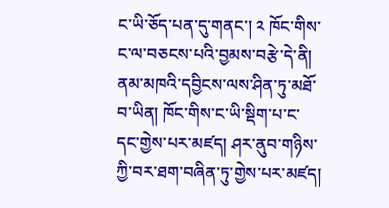ང་ཡི་ཅོད་པན་དུ་གནང་། ༢ ཁོང་གིས་ང་ལ་བཅངས་པའི་བྱམས་བརྩེ་དེ་ནི། ནམ་མཁའི་དབྱིངས་ལས་ཤིན་ཏུ་མཐོ་བ་ཡིན། ཁོང་གིས་ང་ཡི་སྡིག་པ་ང་དང་གྱེས་པར་མཛད། ཤར་ནུབ་གཉིས་ཀྱི་བར་ཐག་བཞིན་ཏུ་གྱེས་པར་མཛད།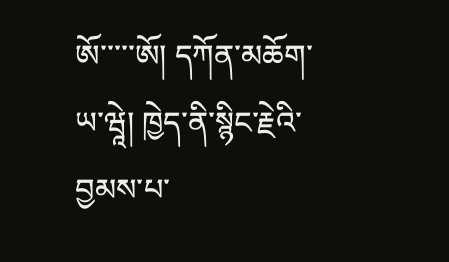ཨོ་་་་་ཨོ། དཀོན་མཆོག་ཡ་ཝཱེ། ཁྱེད་ནི་སྙིང་རྗེའི་བྱམས་པ་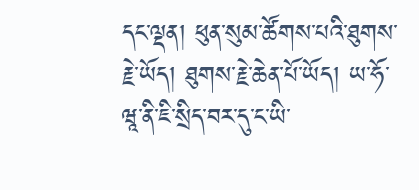དང་ལྡན། ཕུན་སུམ་ཚོགས་པའི་ཐུགས་རྗེ་ཡོད། ཐུགས་རྗེ་ཆེན་པོ་ཡོད། ཡ་ཧོ་ཝཱ་ནི་ཇི་སྲིད་བར་དུ་ང་ཡི་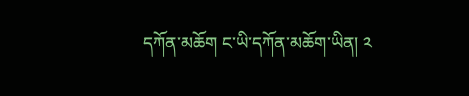དཀོན་མཆོག ང་ཡི་དཀོན་མཆོག་ཡིན། ༢